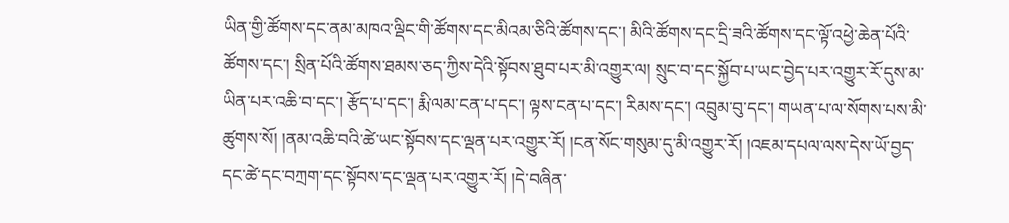ཡིན་གྱི་ཚོགས་དང་ནམ་མཁའ་ལྡིང་གི་ཚོགས་དང་མིའམ་ཅིའི་ཚོགས་དང་། མིའི་ཚོགས་དང་དྲི་ཟའི་ཚོགས་དང་ལྟོ་འཕྱེ་ཆེན་པོའི་ཚོགས་དང་། སྲིན་པོའི་ཚོགས་ཐམས་ཅད་ཀྱིས་དེའི་སྟོབས་ཐུབ་པར་མི་འགྱུར་ལ། སྲུང་བ་དང་སྐྱོབ་པ་ཡང་བྱེད་པར་འགྱུར་རོ་དུས་མ་ཡིན་པར་འཆི་བ་དང་། རྩོད་པ་དང་། རྨི་ལམ་ངན་པ་དང་། ལྟས་ངན་པ་དང་། རིམས་དང་། འབྲུམ་བུ་དང་། གཡན་པ་ལ་སོགས་པས་མི་ཚུགས་སོ། །ནམ་འཆི་བའི་ཚེ་ཡང་སྟོབས་དང་ལྡན་པར་འགྱུར་རོ། །ངན་སོང་གསུམ་དུ་མི་འགྱུར་རོ། །འཇམ་དཔལ་ལས་དེས་ཡོ་བྱད་དང་ཚེ་དང་བཀྲག་དང་སྟོབས་དང་ལྡན་པར་འགྱུར་རོ། །དེ་བཞིན་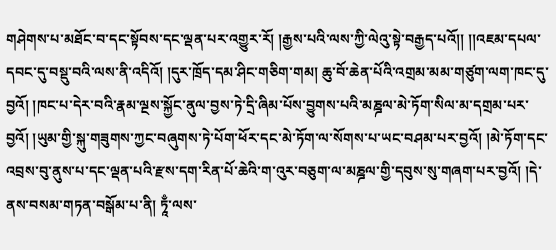གཤེགས་པ་མཐོང་བ་དང་སྟོབས་དང་ལྡན་པར་འགྱུར་རོ། །རྒྱས་པའི་ལས་ཀྱི་ལེའུ་སྟེ་བརྒྱད་པའོ།། །།འཇམ་དཔལ་དབང་དུ་བསྡུ་བའི་ལས་ནི་འདིའོ། །དུར་ཁྲོད་དམ་ཤིང་གཅིག་གམ། ཆུ་བོ་ཆེན་པོའི་འགྲམ་མམ་གཙུག་ལག་ཁང་དུ་བྱའོ། །ཁང་པ་དེར་བའི་རྣམ་ལྔས་སྐྱོང་ནུལ་བྱས་ཏེ་དྲི་ཞིམ་པོས་བྱུགས་པའི་མཎྜལ་མེ་ཏོག་སིལ་མ་དགྲམ་པར་བྱའོ། །ཡུམ་གྱི་སྐུ་གཟུགས་ཀྱང་བཞུགས་ཏེ་པོག་ཕོར་དང་མེ་ཏོག་ལ་སོགས་པ་ཡང་བཤམ་པར་བྱའོ། །མེ་ཏོག་དང་འབྲས་བུ་ནུས་པ་དང་ལྡན་པའི་རྫས་དག་རིན་པོ་ཆེའི་ག་འུར་བཅུག་ལ་མཎྜལ་གྱི་དབུས་སུ་གཞག་པར་བྱའོ། །དེ་ནས་བསམ་གཏན་བསྒོམ་པ་ནི། ཏཱྃ་ལས་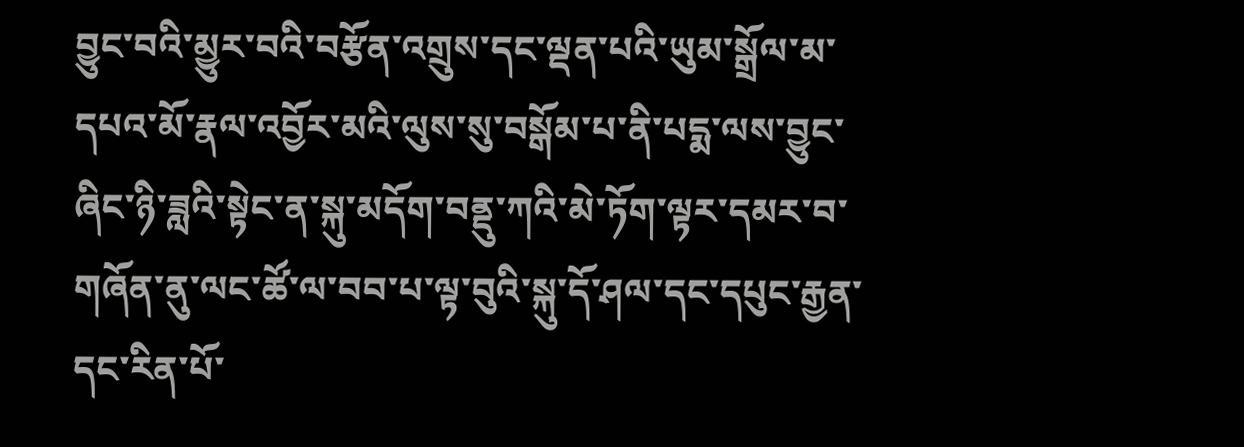བྱུང་བའི་མྱུར་བའི་བརྩོན་འགྲུས་དང་ལྡན་པའི་ཡུམ་སྒྲོལ་མ་དཔའ་མོ་རྣལ་འབྱོར་མའི་ལུས་སུ་བསྒོམ་པ་ནི་པདྨ་ལས་བྱུང་ཞིང་ཉི་ཟླའི་སྟེང་ན་སྐུ་མདོག་བནྡུ་ཀའི་མེ་ཏོག་ལྟར་དམར་བ་གཞོན་ནུ་ལང་ཚོ་ལ་བབ་པ་ལྟ་བུའི་སྐུ་དོ་ཤལ་དང་དཔུང་རྒྱན་དང་རིན་པོ་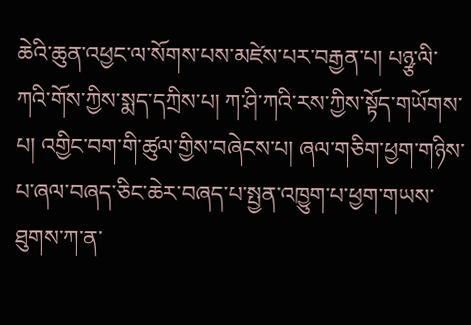ཆེའི་ཆུན་འཕྱང་ལ་སོགས་པས་མཛེས་པར་བརྒྱན་པ། པཉྩ་ལི་ཀའི་གོས་ཀྱིས་སྨད་དཀྲིས་པ། ཀ་ཤི་ཀའི་རས་ཀྱིས་སྟོད་གཡོགས་པ། འགྱིང་བག་གི་ཚུལ་གྱིས་བཞེངས་པ། ཞལ་གཅིག་ཕྱག་གཉིས་པ་ཞལ་བཞད་ཅིང་ཆེར་བཞད་པ་སྤྱན་འཁྱུག་པ་ཕྱག་གཡས་ཐུགས་ཀ་ན་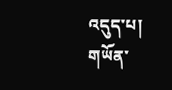འདུད་པ། གཡོན་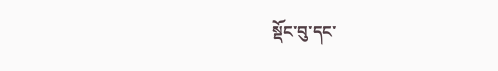སྡོང་བུ་དང་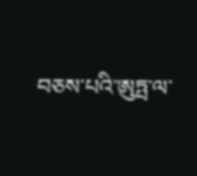བཅས་པའི་ཨུཏྤ་ལ་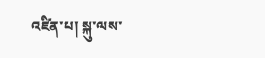འཛིན་པ། སྐུ་ལས་